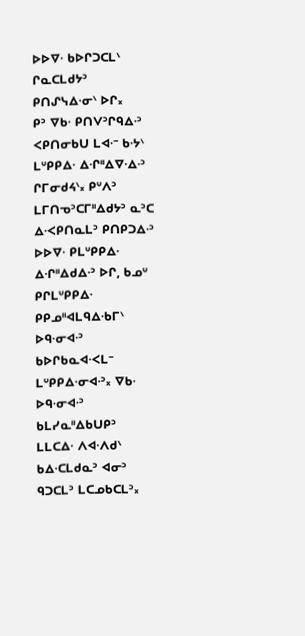ᐅᐅᐁᐧ ᑲᐅᒋᑐᑕᒪᐠ ᒋᓇᑕᒪᑯᔭᐣ ᑭᑎᔑᓭᐃᐧᓂᐠ ᐅᒋ᙮
ᑭᐣ ᐁᑲᐧ ᑭᑎᐯᐣᒋᑫᐃᐧᐣ ᐸᑭᑎᓂᑲᑌ ᒪᐊᐧᐨ ᑲᐧᔭᐠ ᒪᐡᑭᑭᐃᐧ ᐃᐧᒋᐦᐃᐁᐧᐃᐧᐣ ᒋᒥᓂᑯᔦᐠ᙮ ᑭᐡᐱᐣ ᒪᒥᑎᓀᐣᑕᒥᐦᐃᑯᔭᐣ ᓇᐣᑕ ᐃᐧᐸᑭᑎᓇᒪᐣ ᑭᑎᑭᑐᐃᐧᐣ ᐅᐅᐁᐧ ᑭᒪᐡᑭᑭᐃᐧ ᐃᐧᒋᐦᐃᑯᐃᐧᐣ ᐅᒋ, ᑲᓄᐡ ᑭᒋᒪᐡᑭᑭᐃᐧ ᑭᑭᓄᐦᐊᒪᑫᐃᐧᑲᒥᐠ ᐅᑫᐧᓂᐊᐧᐣ ᑲᐅᒋᑲᓇᐊᐧᐸᒪᐨ ᒪᐡᑭᑭᐃᐧᓂᐊᐧᐣ᙮ ᐁᑲᐧ ᐅᑫᐧᓂᐊᐧᐣ ᑲᒪᓯᓇᐦᐃᑲᑌᑭᐣ ᒪᒪᑕᐃᐧ ᐱᐊᐧᐱᑯᐠ ᑲᐃᐧᑕᒪᑯᓇᐣ ᐊᓂᐣ ᑫᑐᑕᒪᐣ ᒪᑕᓄᑲᑕᒪᐣ᙮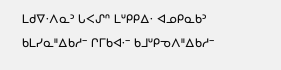ᒪᑯᐁᐧᐱᓇᐣ ᒐᐸᔑᐢ ᒪᐡᑭᑭᐃᐧ ᐊᓄᑭᓇᑲᐣ ᑲᒪᓯᓇᐦᐃᑲᓱᐨ ᒋᒥᑲᐊᐧᐨ ᑲᒧᐡᑭᓀᐱᐦᐃᑲᓱᐨ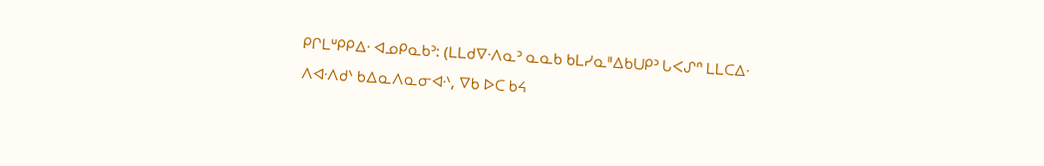ᑭᒋᒪᐡᑭᑭᐃᐧ ᐊᓄᑭᓇᑲᐣ: (ᒪᒪᑯᐁᐧᐱᓇᐣ ᓇᓇᑲ ᑲᒪᓯᓇᐦᐃᑲᑌᑭᐣ ᒐᐸᔑᐢ ᒪᒪᑕᐃᐧ ᐱᐊᐧᐱᑯᐠ ᑲᐃᓇᐱᓇᓂᐊᐧᐠ, ᐁᑲ ᐅᑕ ᑲᔦ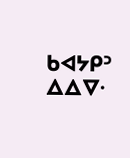ᑲᐊᔭᑭᐣ ᐃᐃᐁᐧ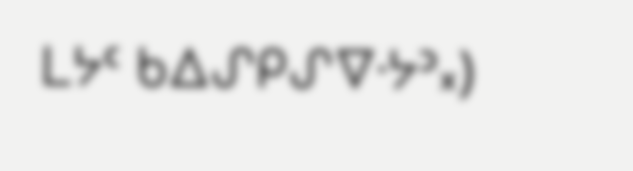ᒪᔭᑦ ᑲᐃᔑᑭᔑᐁᐧᔭᐣ᙮)